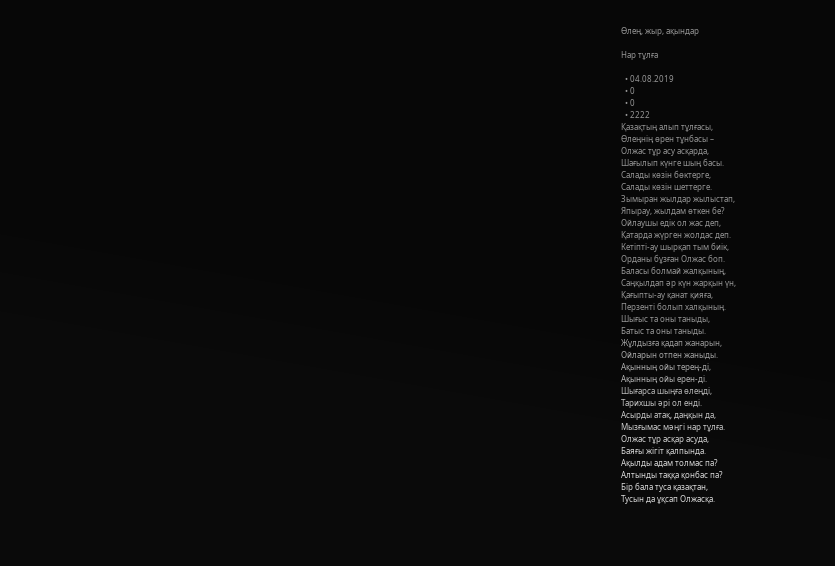Өлең, жыр, ақындар

Нар тұлға

  • 04.08.2019
  • 0
  • 0
  • 2222
Қазақтың алып тұлғасы,
Өлеңнің өрен тұнбасы –
Олжас тұр асу асқарда,
Шағылып күнге шың басы.
Салады көзін бөктерге,
Салады көзін шеттерге.
Зымыран жылдар жылыстап,
Япырау, жылдам өткен бе?
Ойлаушы едік ол жас деп,
Қатарда жүрген жолдас деп.
Кетіпті-ау шырқап тым биік,
Орданы бұзған Олжас боп.
Баласы болмай жалқының,
Саңқылдап әр күн жарқын үн,
Қағыпты-ау қанат қияға,
Перзенті болып халқының.
Шығыс та оны таныды,
Батыс та оны таныды.
Жұлдызға қадап жанарын,
Ойларын отпен жаныды.
Ақынның ойы терең-ді,
Ақынның ойы ерен-ді.
Шығарса шыңға өлеңді,
Тарихшы әрі ол енді.
Асырды атақ, даңқын да,
Мызғымас мәңгі нар тұлға.
Олжас тұр асқар асуда,
Баяғы жігіт қалпында.
Ақылды адам толмас па?
Алтынды таққа қонбас па?
Бір бала туса қазақтан,
Тусын да ұқсап Олжасқа.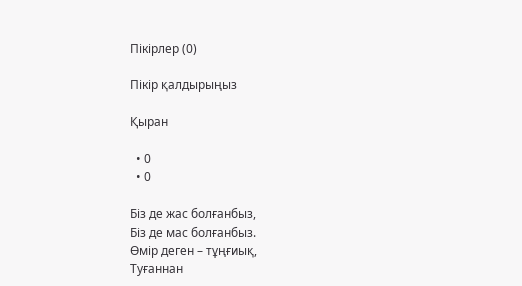Пікірлер (0)

Пікір қалдырыңыз

Қыран

  • 0
  • 0

Біз де жас болғанбыз,
Біз де мас болғанбыз.
Өмір деген – тұңғиық,
Туғаннан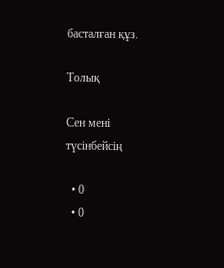басталған құз.

Толық

Сен мені түсінбейсің

  • 0
  • 0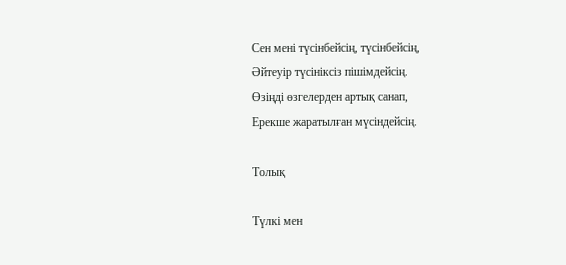Сен мені түсінбейсің, түсінбейсің,
Әйтеуір түсініксіз пішімдейсің.
Өзіңді өзгелерден артық санап,
Ерекше жаратылған мүсіндейсің.

Толық

Түлкі мен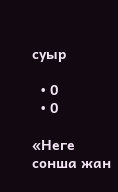суыр

  • 0
  • 0

«Неге сонша жан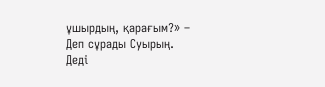ұшырдың, қарағым?» –
Деп сұрады Суырың.
Деді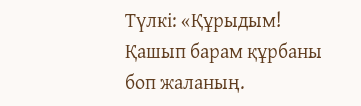Түлкі: «Құрыдым!
Қашып барам құрбаны боп жаланың.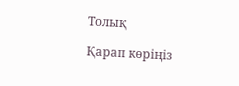Толық

Қарап көріңіз